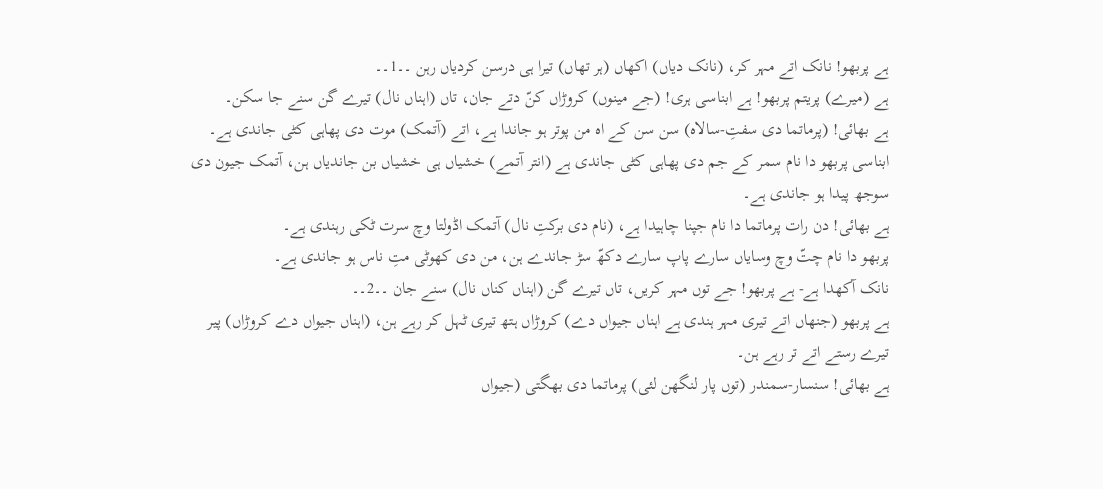ہے پربھو! نانک اتے مہر کر، (نانک دیاں) اکھاں (ہر تھاں) تیرا ہی درسن کردیاں رہن ۔۔1۔۔
ہے (میرے) پریتم پربھو! ہے ابناسی ہری! (جے مینوں) کروڑاں کنّ دتے جان، تاں (اہناں نال) تیرے گن سنے جا سکن۔
ہے بھائی! (پرماتما دی سفتِ-سالاہ) سن سن کے اہ من پوتر ہو جاندا ہے، اتے (آتمک) موت دی پھاہی کٹی جاندی ہے۔
ابناسی پربھو دا نام سمر کے جم دی پھاہی کٹی جاندی ہے (انتر آتمے) خشیاں ہی خشیاں بن جاندیاں ہن، آتمک جیون دی سوجھ پیدا ہو جاندی ہے۔
ہے بھائی! دن رات پرماتما دا نام جپنا چاہیدا ہے، (نام دی برکتِ نال) آتمک اڈولتا وچ سرت ٹکی رہندی ہے۔
پربھو دا نام چتّ وچ وسایاں سارے پاپ سارے دکھّ سڑ جاندے ہن، من دی کھوٹی متِ ناس ہو جاندی ہے۔
نانک آکھدا ہے- ہے پربھو! جے توں مہر کریں، تاں تیرے گن (اہناں کناں نال) سنے جان ۔۔2۔۔
ہے پربھو (جنھاں اتے تیری مہر ہندی ہے اہناں جیواں دے) کروڑاں ہتھ تیری ٹہل کر رہے ہن، (اہناں جیواں دے کروڑاں) پیر تیرے رستے اتے تر رہے ہن۔
ہے بھائی! سنسار-سمندر (توں پار لنگھن لئی) پرماتما دی بھگتی (جیواں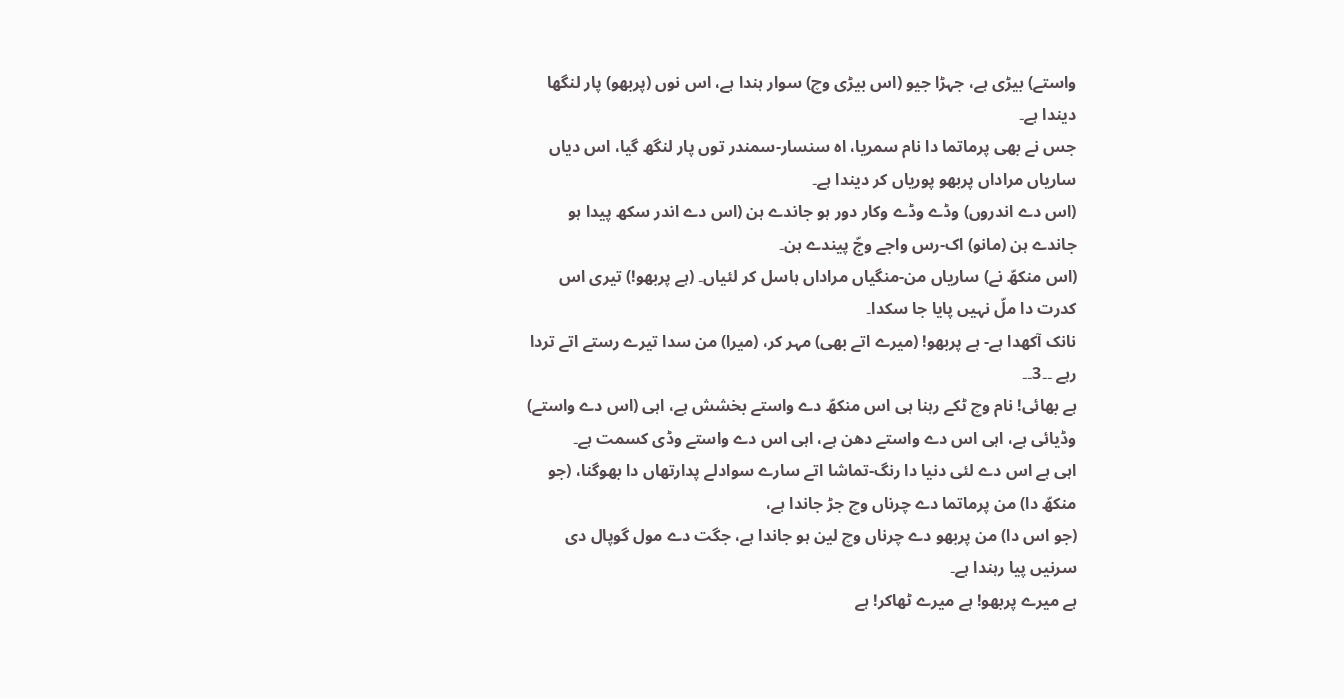واستے) بیڑی ہے، جہڑا جیو (اس بیڑی وچ) سوار ہندا ہے، اس نوں (پربھو) پار لنگھا دیندا ہے۔
جس نے بھی پرماتما دا نام سمریا، اہ سنسار-سمندر توں پار لنگھ گیا، اس دیاں ساریاں مراداں پربھو پوریاں کر دیندا ہے۔
(اس دے اندروں) وڈے وڈے وکار دور ہو جاندے ہن (اس دے اندر سکھ پیدا ہو جاندے ہن (مانو) اک-رس واجے وجّ پیندے ہن۔
(اس منکھّ نے) ساریاں من-منگیاں مراداں ہاسل کر لئیاں۔ (ہے پربھو!) تیری اس کدرت دا ملّ نہیں پایا جا سکدا۔
نانک آکھدا ہے- ہے پربھو! (میرے اتے بھی) مہر کر، (میرا) من سدا تیرے رستے اتے تردا رہے ۔۔3۔۔
ہے بھائی! نام وچ ٹکے رہنا ہی اس منکھّ دے واستے بخشش ہے، اہی (اس دے واستے) وڈیائی ہے، اہی اس دے واستے دھن ہے، اہی اس دے واستے وڈی کسمت ہے۔
اہی ہے اس دے لئی دنیا دا رنگ-تماشا اتے سارے سوادلے پدارتھاں دا بھوگنا، (جو منکھّ دا) من پرماتما دے چرناں وچ جڑ جاندا ہے،
(جو اس دا) من پربھو دے چرناں وچ لین ہو جاندا ہے، جگت دے مول گوپال دی سرنیں پیا رہندا ہے۔
ہے میرے پربھو! ہے میرے ٹھاکر! ہے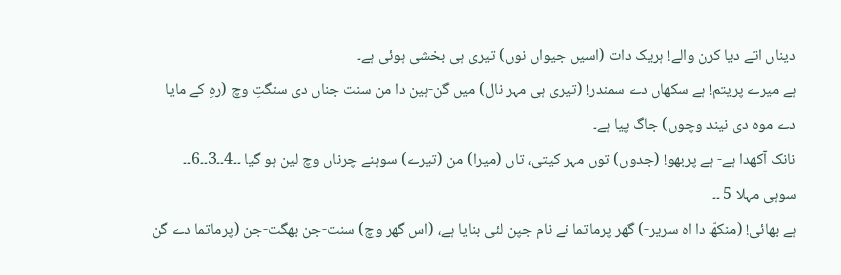دیناں اتے دیا کرن والے! ہریک دات (اسیں جیواں نوں) تیری ہی بخشی ہوئی ہے۔
ہے میرے پریتم! ہے سکھاں دے سمندر! (تیری ہی مہر نال) میں گن-ہین دا من سنت جناں دی سنگتِ وچ (رہِ کے مایا دے موہ دی نیند وچوں) جاگ پیا ہے۔
نانک آکھدا ہے- ہے پربھو! (جدوں) توں مہر کیتی، تاں (میرا) من (تیرے) سوہنے چرناں وچ لین ہو گیا ۔۔4۔۔3۔۔6۔۔
سوہی مہلا 5 ۔۔
ہے بھائی! (منکھّ دا اہ سریر-) گھر پرماتما نے نام جپن لئی بنایا ہے، (اس گھر وچ) سنت-جن بھگت-جن (پرماتما دے گن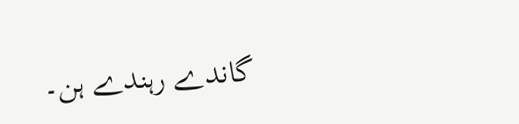گاندے رہندے ہن۔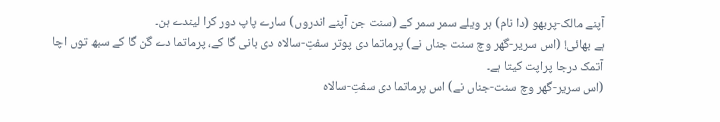آپنے مالک-پربھو (دا نام) ہر ویلے سمر سمر کے (سنت جن آپنے اندروں) سارے پاپ دور کرا لیندے ہن۔
ہے بھائی! (اس سریر-گھر وچ سنت جناں نے) پرماتما دی پوتر سفتِ-سالاہ دی بانی گا کے، پرماتما دے گن گا کے سبھ توں اچا آتمک درجا پراپت کیتا ہے۔
(اس سریر-گھر وچ سنت-جناں نے) اس پرماتما دی سفتِ-سالاہ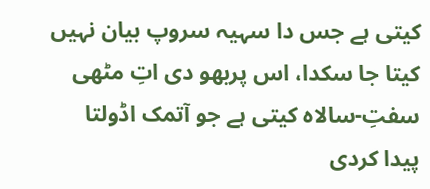کیتی ہے جس دا سہیہ سروپ بیان نہیں کیتا جا سکدا، اس پربھو دی اتِ مٹھی سفتِ-سالاہ کیتی ہے جو آتمک اڈولتا پیدا کردی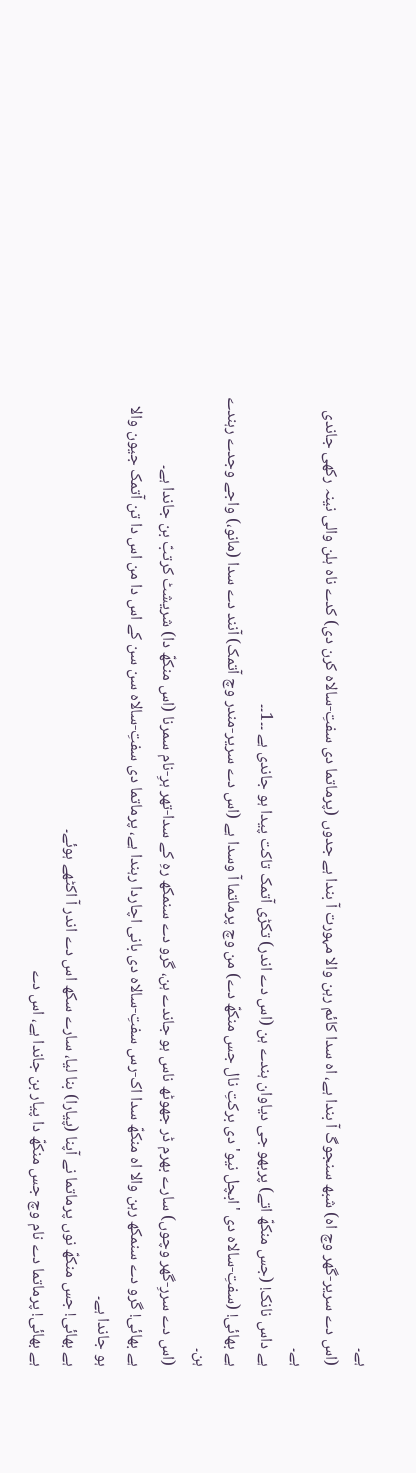ہے۔
(اس دے سریر-گھر وچ اہ) شبھ سنجوگ آ بندا ہے، اہ سدا کائم رہن والا مہورت آ بندا ہے جدوں (پرماتما دی سفتِ-سالاہ کرن دی) کدے ناہ ہلن والی نینہ رکھی جاندی ہے۔
ہے داس نانک! (جس منکھّ اتے) پربھو جی دیاوان ہندے ہن (اس دے اندر) تکڑی آتمک تاکت پیدا ہو جاندی ہے ۔۔1۔۔
ہے بھائی! (سفتِ-سالاہ دی 'ابچل نیو' دی برکتِ نال جس منکھّ دے) من وچ پرماتما آ وسدا ہے (اس دے سریر-مندر وچ آتمک) آنند دے سدا (مانو،) واجے وجدے رہندے ہن۔
(اس دے سررِ-گھر وچوں) سارے بھرم ڈر جھوٹھ ناس ہو جاندے ہن، گرو دے سنمکھ رہِ کے سدا-تھر ہرِ-نام سمرنا (اس منکھّ دا) شریشٹ کرتبّ بن جاندا ہے۔
ہے بھائی! گرو دے سنمکھ رہن والا اہ منکھّ سدا اک-رس سفتِ-سالاہ دی بانی اچاردا رہندا ہے، پرماتما دی سفتِ-سالاہ سن سن کے اس دا من اس دا تن آتمک جیون والا ہو جاندا ہے۔
ہے بھائی! جس منکھّ نوں پرماتما نے آپنا (پیارا) بنا لیا، سارے سکھ اس دے اندر آ اکٹھے ہوئے۔
ہے بھائی! پرماتما دے نام وچ جس منکھّ دا پیار بن جاندا ہے، اس دے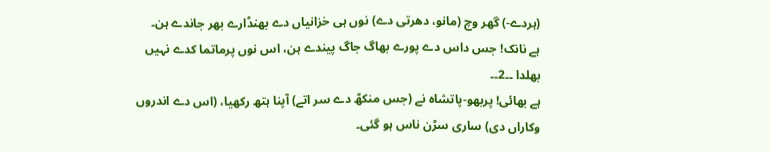(ہردے-) گھر وچ (مانو، دھرتی دے) نوں ہی خزانیاں دے بھنڈارے بھر جاندے ہن۔
ہے نانک! جس داس دے پورے بھاگ جاگ پیندے ہن، اس نوں پرماتما کدے نہیں بھلدا ۔۔2۔۔
ہے بھائی! پربھو-پاتشاہ نے (جس منکھّ دے سر اتے) آپنا ہتھ رکھیا، (اس دے اندروں وکاراں دی) ساری سڑن ناس ہو گئی۔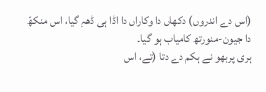(اس دے اندروں) دکھاں دا وکاراں دا اڈا ہی ڈھہِ گیا، اس منکھّ دا جیون-منورتھ کامیاب ہو گیا۔
ہری پربھو نے ہکم دے دتا (تے، اس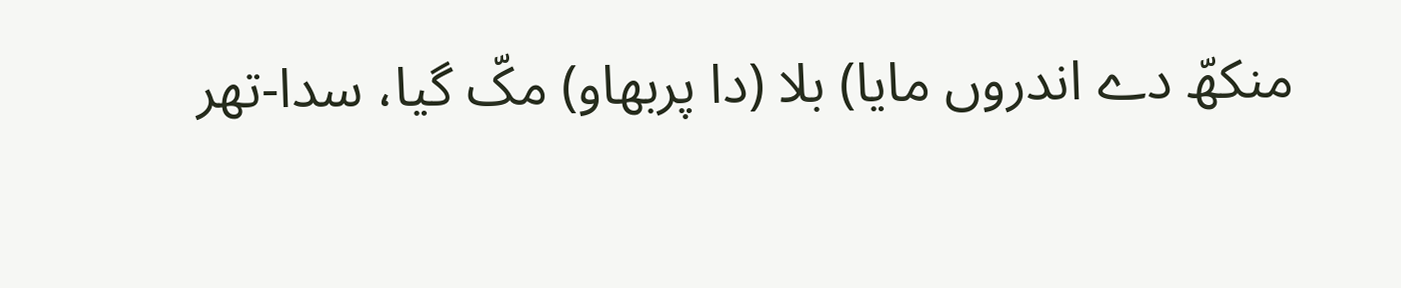منکھّ دے اندروں مایا) بلا (دا پربھاو) مکّ گیا، سدا-تھر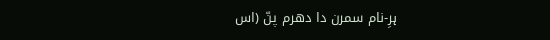ہرِ-نام سمرن دا دھرم پنّ (اس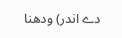دے اندر) ودھنا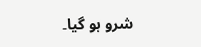شرو ہو گیا۔